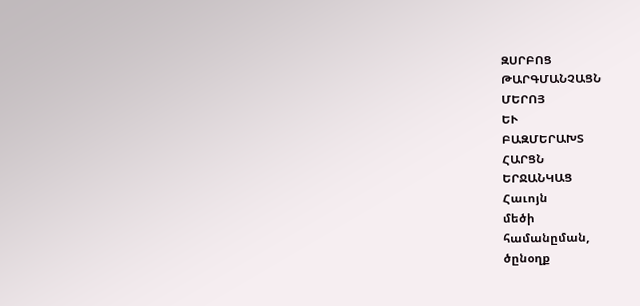ԶՍՐԲՈՑ
ԹԱՐԳՄԱՆՉԱՑՆ
ՄԵՐՈՅ
ԵՒ
ԲԱԶՄԵՐԱԽՏ
ՀԱՐՑՆ
ԵՐՋԱՆԿԱՑ
Հաւոյն
մեծի
համանըման,
ծընօղք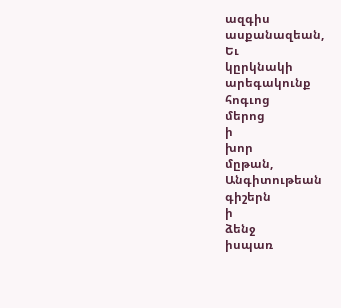ազգիս
ասքանազեան,
Եւ
կըրկնակի
արեգակունք
հոգւոց
մերոց
ի
խոր
մըթան,
Անգիտութեան
գիշերն
ի
ձենջ
իսպառ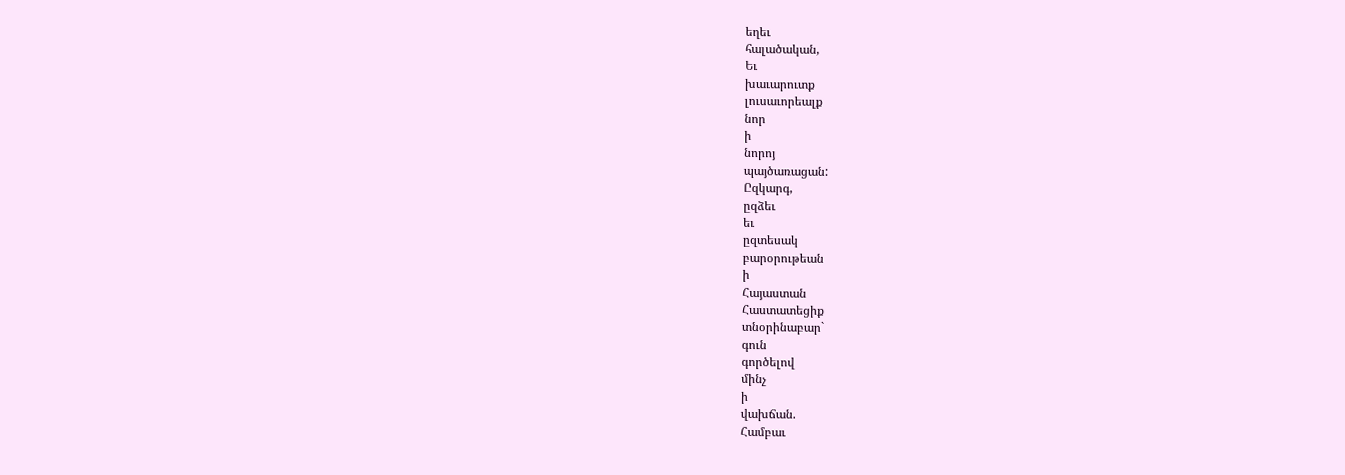եղեւ
հալածական,
Եւ
խաւարուտք
լուսաւորեալք
նոր
ի
նորոյ
պայծառացան:
Ըզկարգ,
ըզձեւ
եւ
ըզտեսակ
բարօրութեան
ի
Հայաստան
Հաստատեցիք
տնօրինաբար`
գուն
գործելով
մինչ
ի
վախճան.
Համբաւ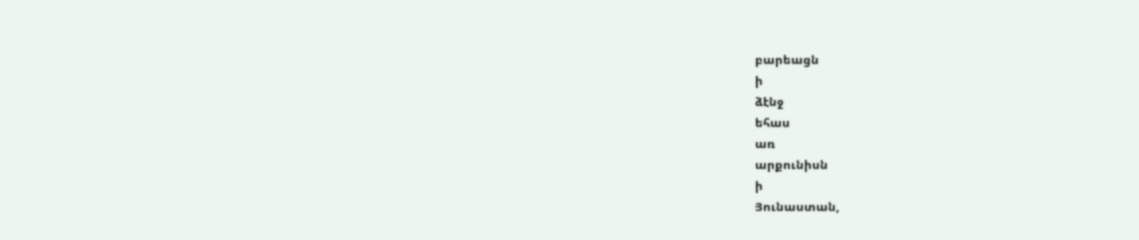բարեացն
ի
ձէնջ
եհաս
առ
արքունիսն
ի
Յունաստան,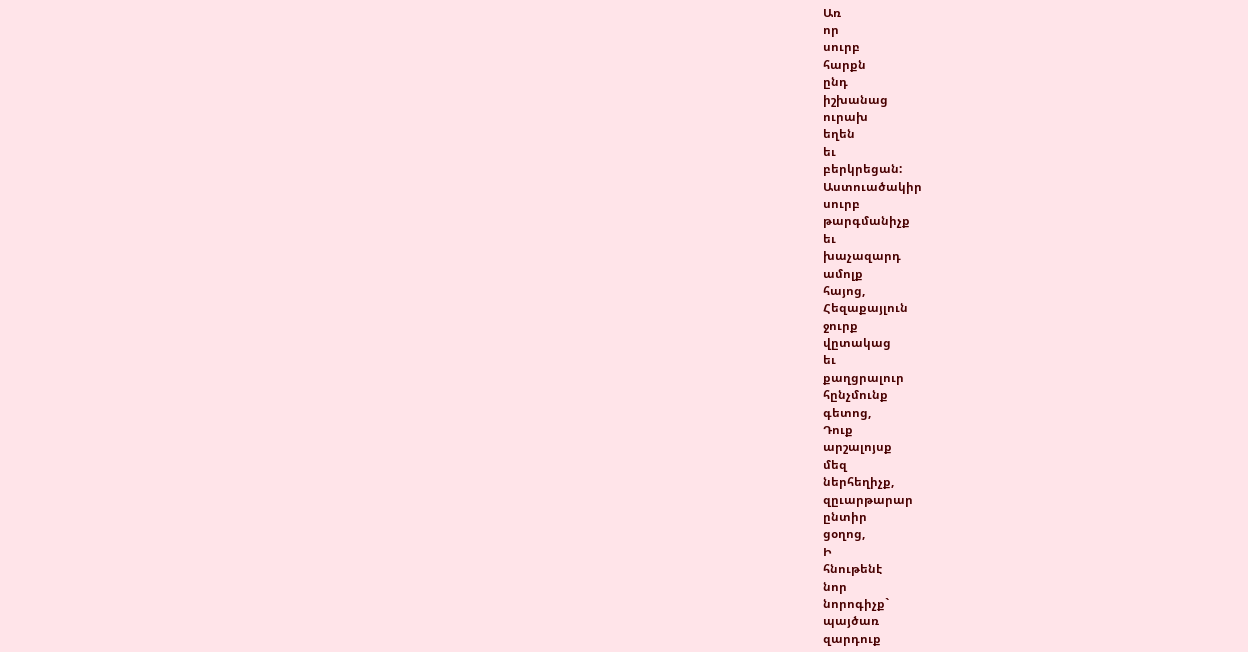Առ
որ
սուրբ
հարքն
ընդ
իշխանաց
ուրախ
եղեն
եւ
բերկրեցան:
Աստուածակիր
սուրբ
թարգմանիչք
եւ
խաչազարդ
ամոլք
հայոց,
Հեզաքայլուն
ջուրք
վըտակաց
եւ
քաղցրալուր
հընչմունք
գետոց,
Դուք
արշալոյսք
մեզ
ներհեղիչք,
զըւարթարար
ընտիր
ցօղոց,
Ի
հնութենէ
նոր
նորոգիչք`
պայծառ
զարդուք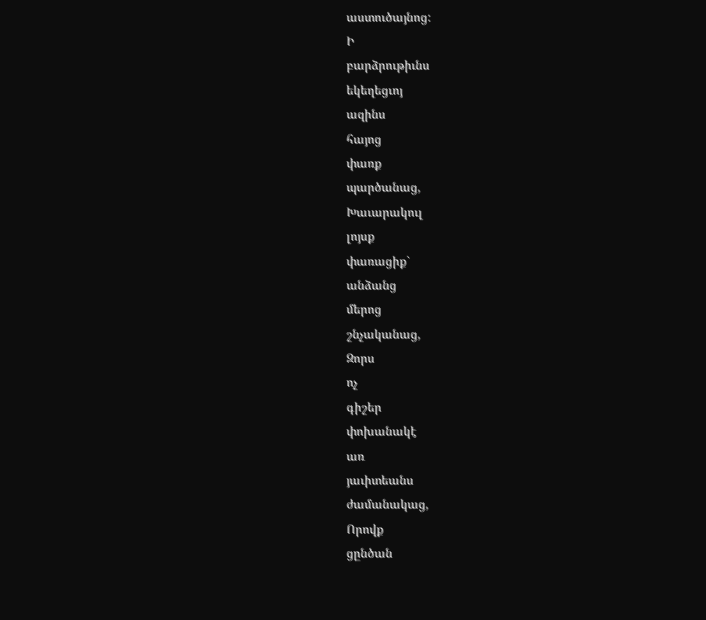աստուծայնոց:
Ի
բարձրութիւնս
եկեղեցւոյ
ազինս
հայոց
փառք
պարծանաց,
Խաւարակուլ
լոյսք
փառացիք`
անձանց
մերոց
շնչականաց,
Զորս
ոչ
գիշեր
փոխանակէ
առ
յաւիտեանս
ժամանակաց,
Որովք
ցընծան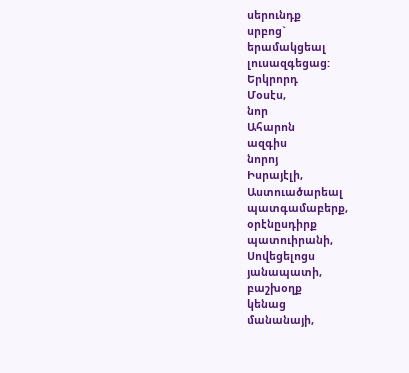սերունդք
սրբոց`
երամակցեալ
լուսազգեցաց:
Երկրորդ
Մօսէս,
նոր
Ահարոն
ազգիս
նորոյ
Իսրայէլի,
Աստուածարեալ
պատգամաբերք,
օրէնըսդիրք
պատուիրանի,
Սովեցելոցս
յանապատի,
բաշխօղք
կենաց
մանանայի,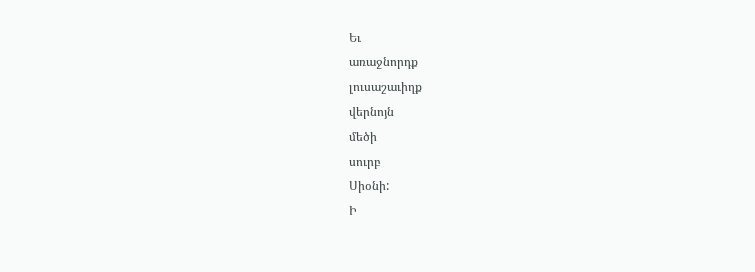Եւ
առաջնորդք
լուսաշաւիղք
վերնոյն
մեծի
սուրբ
Սիօնի:
Ի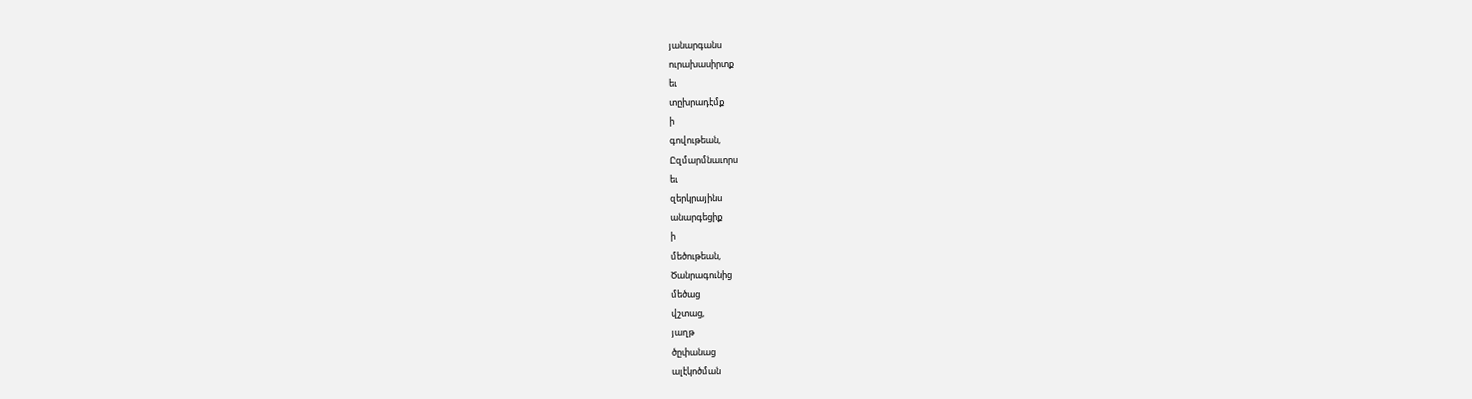յանարգանս
ուրախասիրտք
եւ
տըխրադէմք
ի
գովութեան,
Ըզմարմնաւորս
եւ
զերկրայինս
անարգեցիք
ի
մեծութեան,
Ծանրագունից
մեծաց
վշտաց,
յաղթ
ծըփանաց
ալէկոծման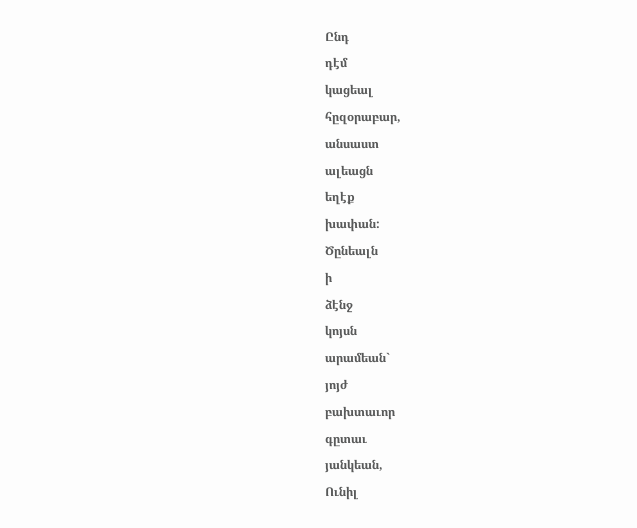Ընդ
դէմ
կացեալ
հըզօրաբար,
անսաստ
ալեացն
եղէք
խափան:
Ծընեալն
ի
ձէնջ
կոյսն
արամեան`
յոյժ
բախտաւոր
գըտաւ
յանկեան,
Ունիլ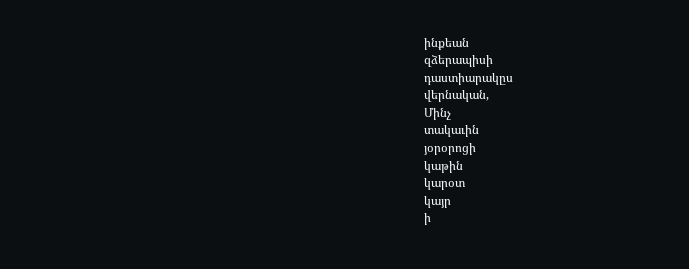ինքեան
զձերապիսի
դաստիարակըս
վերնական,
Մինչ
տակաւին
յօրօրոցի
կաթին
կարօտ
կայր
ի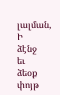լալման,
Ի
ձէնջ
եւ
ձեօք
փոյթ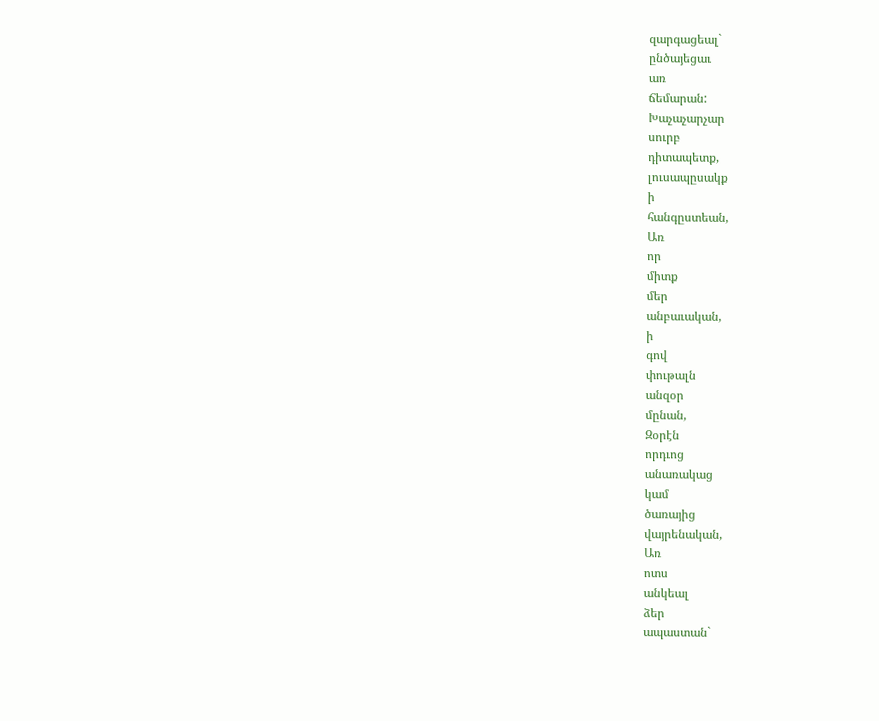զարգացեալ`
ընծայեցաւ
առ
ճեմարան:
Խաչաչարչար
սուրբ
դիտապետք,
լուսապըսակք
ի
հանգըստեան,
Առ
որ
միտք
մեր
անբաւական,
ի
գով
փութալն
անզօր
մընան,
Զօրէն
որդւոց
անառակաց
կամ
ծառայից
վայրենական,
Առ
ոտս
անկեալ
ձեր
ապաստան`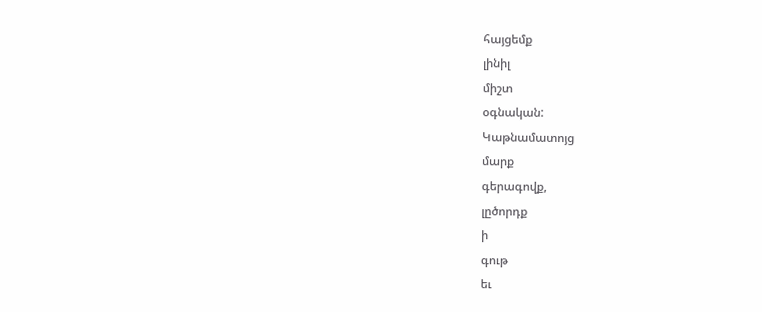հայցեմք
լինիլ
միշտ
օգնական:
Կաթնամատոյց
մարք
գերագովք,
լըծորդք
ի
գութ
եւ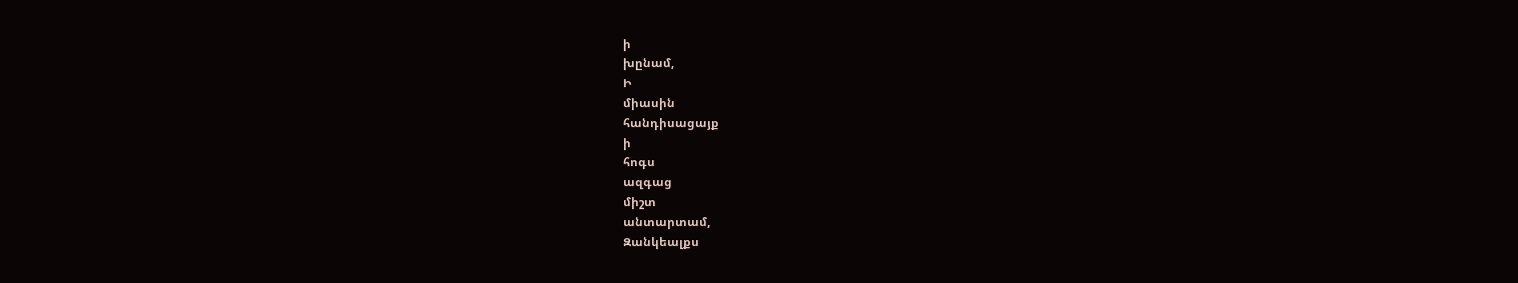ի
խընամ,
Ի
միասին
հանդիսացայք
ի
հոգս
ազգաց
միշտ
անտարտամ,
Զանկեալքս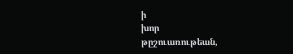ի
խոր
թըշուառութեան,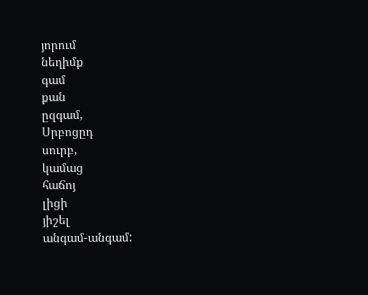յորում
նեղիմք
գամ
քան
ըզգամ,
Սրբոցըդ
սուրբ,
կամաց
հաճոյ
լիցի
յիշել
անգամ-անգամ: